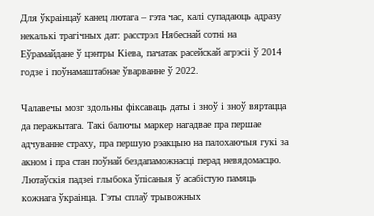Для ўкраінцаў канец лютага – гэта час, калі супадаюць адразу некалькі трагічных дат: расстрэл Нябеснай сотні на Еўрамайдане ў цэнтры Кіева, пачатак расейскай агрэсіі ў 2014 годзе і поўнамаштабнае ўварванне ў 2022.

Чалавечы мозг здольны фіксаваць даты і зноў і зноў вяртацца да перажытага. Такі балючы маркер нагадвае пра першае адчуванне страху, пра першую рэакцыю на палохаючыя гукі за акном і пра стан поўнай бездапаможнасці перад невядомасцю.
Лютаўскія падзеі глыбока ўпісаныя ў асабістую памяць кожнага ўкраінца. Гэты сплаў трывожных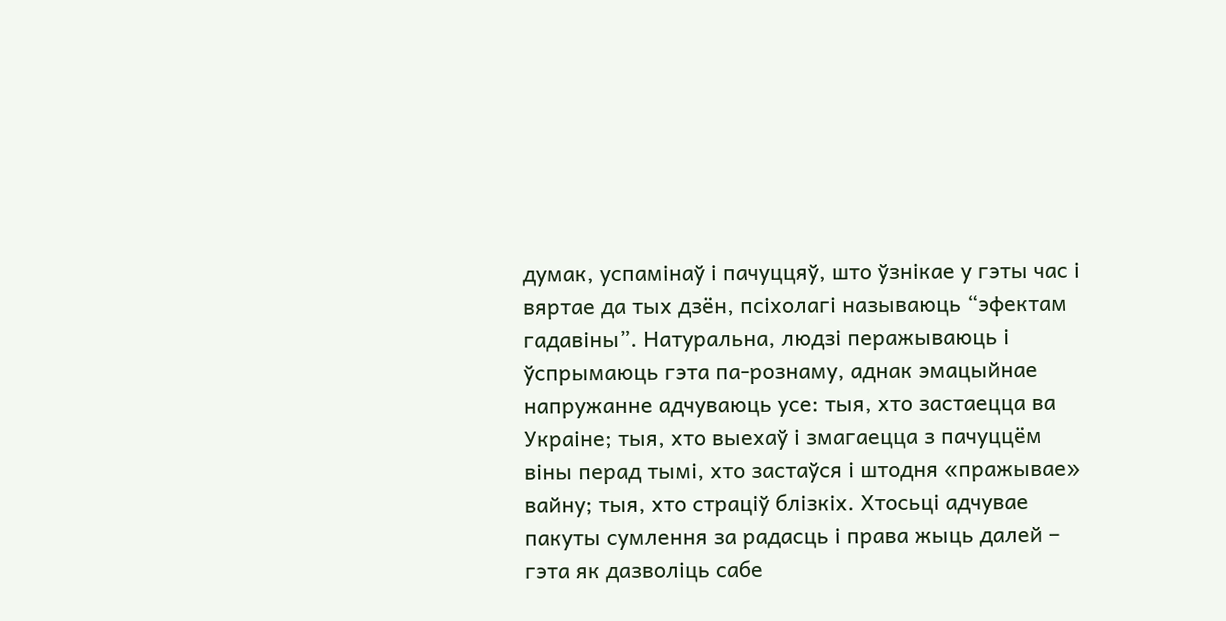думак, успамінаў і пачуццяў, што ўзнікае у гэты час і вяртае да тых дзён, псіхолагі называюць “эфектам гадавіны”. Натуральна, людзі перажываюць і ўспрымаюць гэта па-рознаму, аднак эмацыйнае напружанне адчуваюць усе: тыя, хто застаецца ва Украіне; тыя, хто выехаў і змагаецца з пачуццём віны перад тымі, хто застаўся і штодня «пражывае» вайну; тыя, хто страціў блізкіх. Хтосьці адчувае пакуты сумлення за радасць і права жыць далей – гэта як дазволіць сабе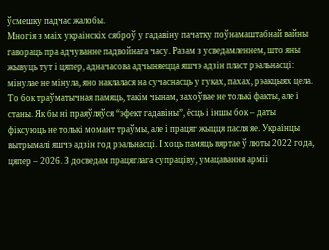ўсмешку падчас жалобы.
Многія з маіх украінскіх сяброў у гадавіну пачатку поўнамаштабнай вайны гавораць пра адчуванне падвойнага часу. Разам з усведамленнем, што яны жывуць тут і цяпер, адначасова адчыняецца яшчэ адзін пласт рэальнасці: мінулае не мінула, яно наклалася на сучаснасць у гуках, пахах, рэакцыях цела. То бок траўматычная памяць, такім чынам, захоўвае не толькі факты, але і станы. Як бы ні праяўляўся “эфект гадавіны”, ёсць і іншы бок – даты фіксуюць не толькі момант траўмы, але і працяг жыцця пасля яе. Украінцы вытрымалі яшчэ адзін год рэальнасці. І хоць памяць вяртае ў люты 2022 года, цяпер – 2026. З досведам працяглага супраціву, умацавання арміі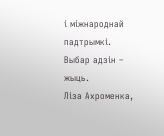і міжнароднай падтрымкі. Выбар адзін – жыць.
Ліза Ахроменка,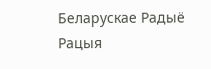Беларускае Радыё Рацыя